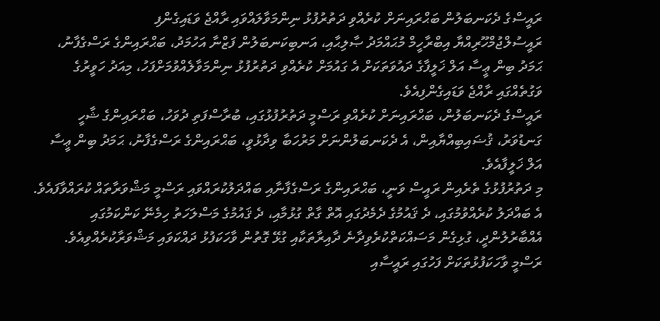ރައީސްގެ ދެކަނބަލުން ބަޙްރައިނަށް ކުރެއްވި ދަތުރުފުޅު ނިންމަވާލައްވައި ރާއްޖެ ވަޑައިގެންފި
ރައީސުލްޖުމްހޫރިއްޔާ އިބްރާހީމް މުޙައްމަދު ޞާލިޙާއި، އަނބިކަނބަލުން ފަޒްނާ އަހުމަދު، ބަޙްރައިންގެ ރަސްގެފާނު، ޙަމަދު ބިން ޢީސާ އަލް ޚަލީފާގެ ދައުވަތަކަށް އެ ގައުމަށް ކުރެއްވި ދަތުރުފުޅު ނިންމަވާލެއްވުމަށްފަހު، މިއަދު ހަވީރުގެ ވަގުތެއްގައި ރާއްޖެ ވަޑައިގެންފިއެވެ.
ރައީސްގެ ދެކަނބަލުން، ބަޙްރައިނަށް ކުރެއްވި ރަސްމީ ދަތުރުފުޅުގައި، ބުރާސްފަތި ދުވަހު، ބަޙްރައިންގެ ޝާހީ ގަނޑުވަރު، ޤުޟައިބިއްޔާއިން، އެ ދެކަނބަލުންނަށް މަރުހަބާ ވިދާޅުވީ، ބަޙްރައިންގެ ރަސްގެފާނު، ޙަމަދު ބިން ޢީސާ އަލް ޚަލީފާއެވެ.
މި ދަތުރުފުޅުގެ ތެރެއިން ރައީސް ވަނީ، ބަޙްރައިންގެ ރަސްގެފާނާއި ބައްދަލުކުރައްވައި ރަސްމީ މަޝްވަރާތައް ކުރައްވާފައެވެ. އެ ބައްދަލު ކުރެއްވުމުގައި، ދެ ޤައުމުގެ ދެމެދުގައި އޮތް ގާތް ގުޅުމާއި، ދެ ޤައުމުގެ މަސްލަހަތު ހިމެނޭ ކަންކަމުގައި އެއްބާރުލުންދީ، ގުޅިގެން މަސައްކަތްކުރެވިދާނެ ދާއިރާތަކާއި ގުޅޭ ގޮތުން ވާހަކަފުޅު ދައްކަވައި މަޝްވަރާކުރެއްވިއެވެ.
ރަސްމީ ވާހަކަފުޅުތަކަށް ފަހުގައި ރައީސާއި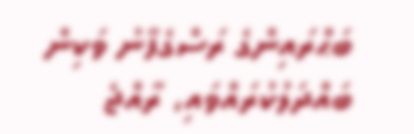ބަޙްރައިންގެ ރަސްގެފާނު ވަކިން ބައްދަލުކުރައްވައި، ރާއްޖެ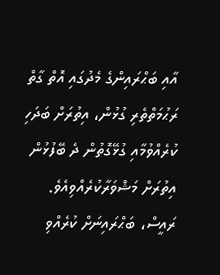އާއި ބަޙްރައިންގެ މެދުގައި އޮތް ގާތް ރަޙުމަތްތެރި ގުޅުން، އިތުރަށް ބަދަހި ކުރެއްވުމާއި ގުޅޭގޮތުން ދެ ބޭފުޅުން އިތުރަށް މަޝްވަރާކުރެއްވިއެވެ.
ރައީސް، ބަޙްރައިނަށް ކުރެއްވި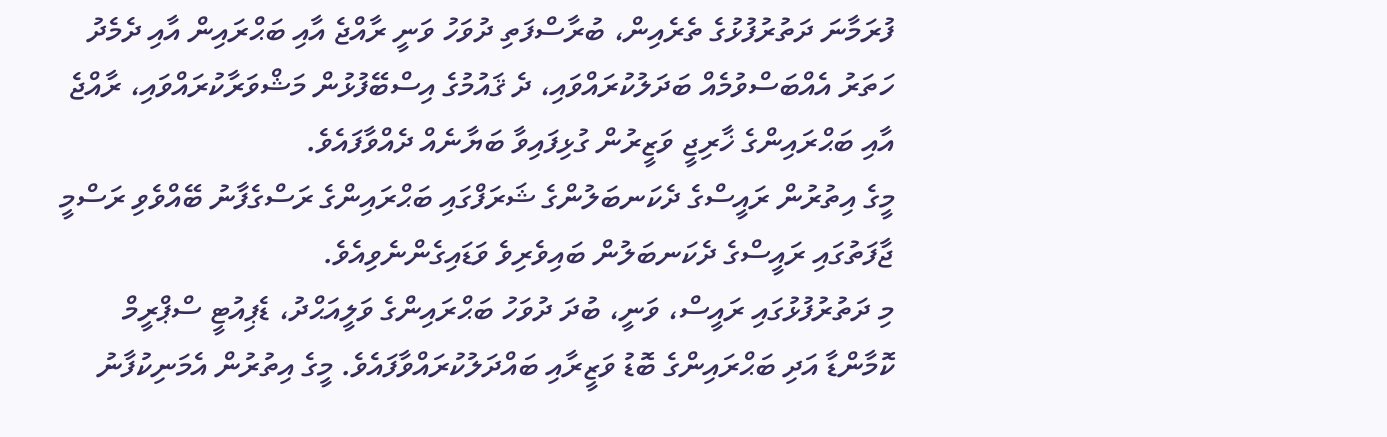ފުރަމާނަ ދަތުރުފުޅުގެ ތެރެއިން، ބުރާސްފަތި ދުވަހު ވަނީ ރާއްޖެ އާއި ބަޙްރައިން އާއި ދެމެދު ހަތަރު އެއްބަސްވުމެއް ބަދަލުކުރައްވައި، ދެ ޤައުމުގެ އިސްބޭފުޅުން މަޝްވަރާކުރައްވައި، ރާއްޖެ އާއި ބަޙްރައިންގެ ޚާރިޖީ ވަޒީރުން ގުޅިފައިވާ ބަޔާނެއް ދެއްވާފައެވެ.
މީގެ އިތުރުން ރައީސްގެ ދެކަނބަލުންގެ ޝަރަފްގައި ބަޙްރައިންގެ ރަސްގެފާނު ބޭއްވެވި ރަސްމީ ޖާފަތުގައި ރައީސްގެ ދެކަނބަލުން ބައިވެރިވެ ވަޑައިގެންނެވިއެވެ.
މި ދަތުރުފުޅުގައި ރައީސް، ވަނީ، ބުދަ ދުވަހު ބަޙްރައިންގެ ވަލީއަޙްދު، ޑެޕިއުޓީ ސްޕްރީމް ކޮމާންޑާ އަދި ބަޙްރައިންގެ ބޮޑު ވަޒީރާއި ބައްދަލުކުރައްވާފައެވެ. މީގެ އިތުރުން އެމަނިކުފާނު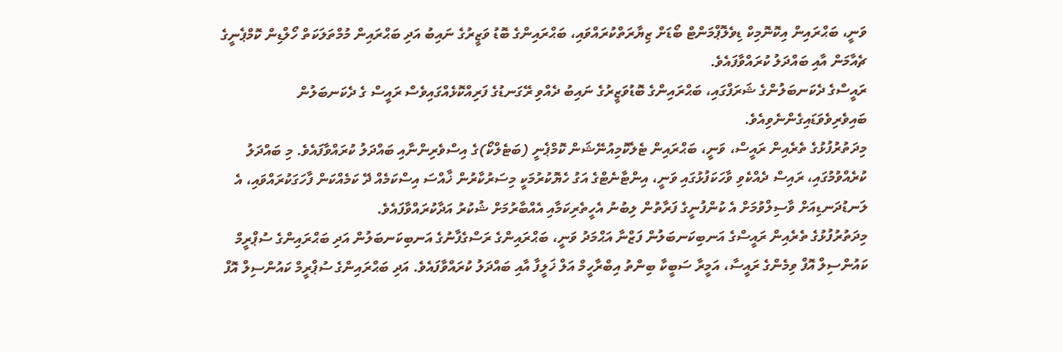ވަނީ، ބަޙްރައިން އިކޮނޮމިކް ޑިވެލޮޕްމަންޓް ބޯޑަށް ޒިޔާރަތްކުރައްވައި، ބަޙްރައިންގެ ބޮޑު ވަޒީރުގެ ނައިބު އަދި ބަޙްރައިން މުމްތަލަކަތް ހޯލްޑިން ކޮމްޕެނީގެ ޗެއާމަން އާއި ބައްދަލު ކުރައްވާފައެވެ.
ރައީސްގެ ދެކަނބަލުންގެ ޝަރަފްގައި، ބަޙްރައިންގެ ބޮޑުވަޒީރުގެ ނައިބު ދެއްވި ރޭގަނޑުގެ ފަރިއްކޮޅެއްގައިވެސް ރައީސް ގެ ދެކަނބަލުން ބައިވެރިވެވަޑައިގެންނެވިއެވެ.
މިދަތުރުފުޅުގެ ތެރެއިން ރައީސް، ވަނީ، ބަޙްރައިން ޓެލެކޮމިއުނޭޝަން ކޮމްޕެނީ (ބަޓެލްކޯ)ގެ އިސްވެރިންނާއި ބައްދަލު ކުރައްވާފައެވެ. މި ބައްދަލު ކުރެއްވުމުގައި، ރައިސް ދެއްކެވި ވާހަކަފުޅުގައި ވަނީ، އިންޓާނެޓްގެ އަގު ހެޔޮކުރުމަކީ މިސަރުކާރުން ޚާއްސަ އިސްކަމެއް ދޭ ކަމެއްކަން ފާހަގަކުރައްވައި، އެ ލަނޑުދަނޑިއަށް ވާސިލްވުމަށް އެ ކުންފުނީގެ ފަރާތުން ލިބުނު އެހީތެރިކަމާއި އެއްބާރުމަށް ޝުކުރު އަދާކުރައްވާފައެވެ.
މިދަތުރުފުޅުގެ ތެރެއިން ރައީސްގެ އަނބިކަނބަލުން ފަޒްނާ އަޙްމަދު ވަނީ، ބަޙްރައިންގެ ރަސްގެފާނުގެ އަނބިކަނބަލުން އަދި ބަޙްރައިންގެ ސުޕްރީމް ކައުންސިލް އޮފް ވިމެންގެ ރައީސާ، އަމީރާ ސަބީކާ ބިންތު އިބްރާހީމް އަލް ޚަލީފާ އާއި ބައްދަލު ކުރައްވާފައެވެ. އަދި ބަޙްރައިންގެ ސުޕްރީމް ކައުންސިލް އޮފް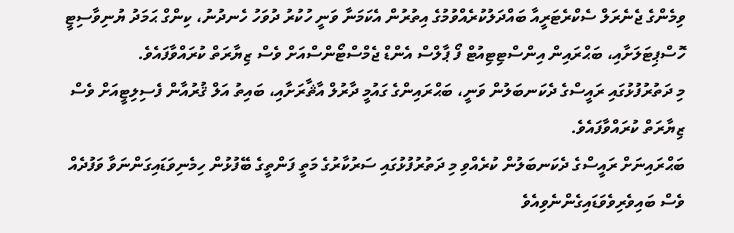ވިމެންގެ ޖެނެރަލް ސެކްރެޓަރީއާ ބައްދަލުކުރެއްވުމުގެ އިތުރުން އެކަމަނާ ވަނީ ހުކުރު ދުވަހު ހެނދުނު، ކިންގް ޙަމަދު ޔުނިވާސިޓީ ހޮސްޕިޓަލަށާއި، ބަޙްރައިން އިންސްޓިޓިއުޓް ފޯ ޕާލްސް އެންޑް ޖެމްސްޓޯންސްއަށް ވެސް ޒިޔާރަތް ކުރައްވާފައެވެ.
މި ދަތުރުފުޅުގައި ރައީސްގެ ދެކަނބަލުން ވަނީ، ބަޙްރައިންގެ ގައުމީ ދާރުލް އާޘާރަށާއި، ބައިތު އަލް ޤުރުއާން ފެސިލިޓީއަށް ވެސް ޒިޔާރަތް ކުރައްވާފައެވެ.
ބަޙްރައިނަށް ރައީސްގެ ދެކަނބަލުން ކުރެއްވި މި ދަތުރުފުޅުގައި ސަރުކާރުގެ މަތީ ފަންތީގެ ބޭފުޅުން ހިމެނިވަޑައިގަންނަވާ ވަފުދެއް ވެސް ބައިވެރިވެވަޑައިގެންނެވިއެވެ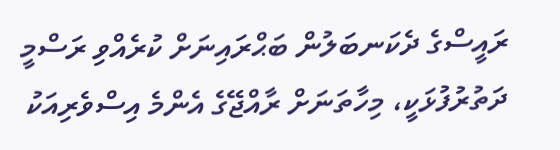ރައީސްގެ ދެކަނބަލުން ބަޙްރައިނަށް ކުރެއްވި ރަސްމީ ދަތުރުފުޅަކީ، މިހާތަނަށް ރާއްޖޭގެ އެންމެ އިސްވެރިއަކު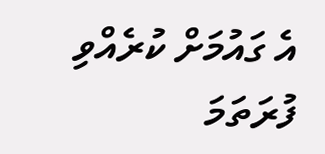އެ ގައުމަށް ކުރެއްވި ފުރަތަމަ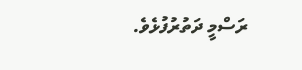ރަސްމީ ދަތުރުފުޅެވެ.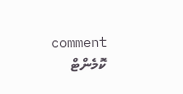comment ކޮމެންޓް